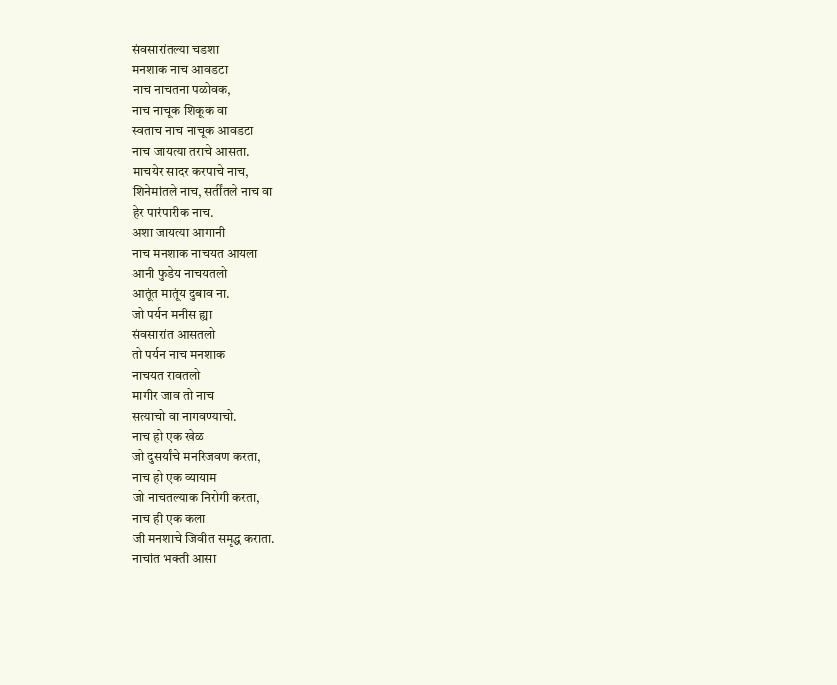संवसारांतल्या चडशा
मनशाक नाच आवडटा
नाच नाचतना पळोवक,
नाच नाचूक शिकूक वा
स्वताच नाच नाचूक आवडटा
नाच जायत्या तराचे आसता.
माचयेर सादर करपाचे नाच,
शिनेमांतले नाच, सर्तींतले नाच वा
हेर पारंपारीक नाच.
अशा जायत्या आगानी
नाच मनशाक नाचयत आयला
आनी फुडेय नाचयतलो
आतूंत मातूंय दुबाव ना.
जो पर्यन मनीस ह्या
संवसारांत आसतलो
तो पर्यन नाच मनशाक
नाचयत रावतलो
मागीर जाव तो नाच
सत्याचो वा नागवण्याचो.
नाच हो एक खेळ
जो दुसर्यांचे मनरिजवण करता,
नाच हो एक व्यायाम
जो नाचतल्याक निरोगी करता,
नाच ही एक कला
जी मनशाचे जिवीत समृद्ध कराता.
नाचांत भक्ती आसा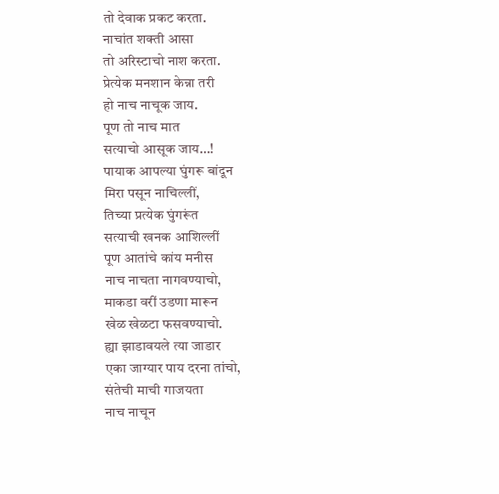तो देवाक प्रकट करता.
नाचांत शक्ती आसा
तो अरिस्टाचो नाश करता.
प्रेत्येक मनशान केन्ना तरी
हो नाच नाचूक जाय.
पूण तो नाच मात
सत्याचो आसूक जाय…!
पायाक आपल्या घुंगरू बांदून
मिरा पसून नाचिल्लीं,
तिच्या प्रत्येक घुंगरूंत
सत्याची खनक आशिल्लीं
पूण आतांचे कांय मनीस
नाच नाचता नागवण्याचो,
माकडा वरीं उडणा मारून
खेळ खेळटा फसवण्याचो.
ह्या झाडावयले त्या जाडार
एका जाग्यार पाय दरना तांचो,
संतेची माची गाजयता
नाच नाचून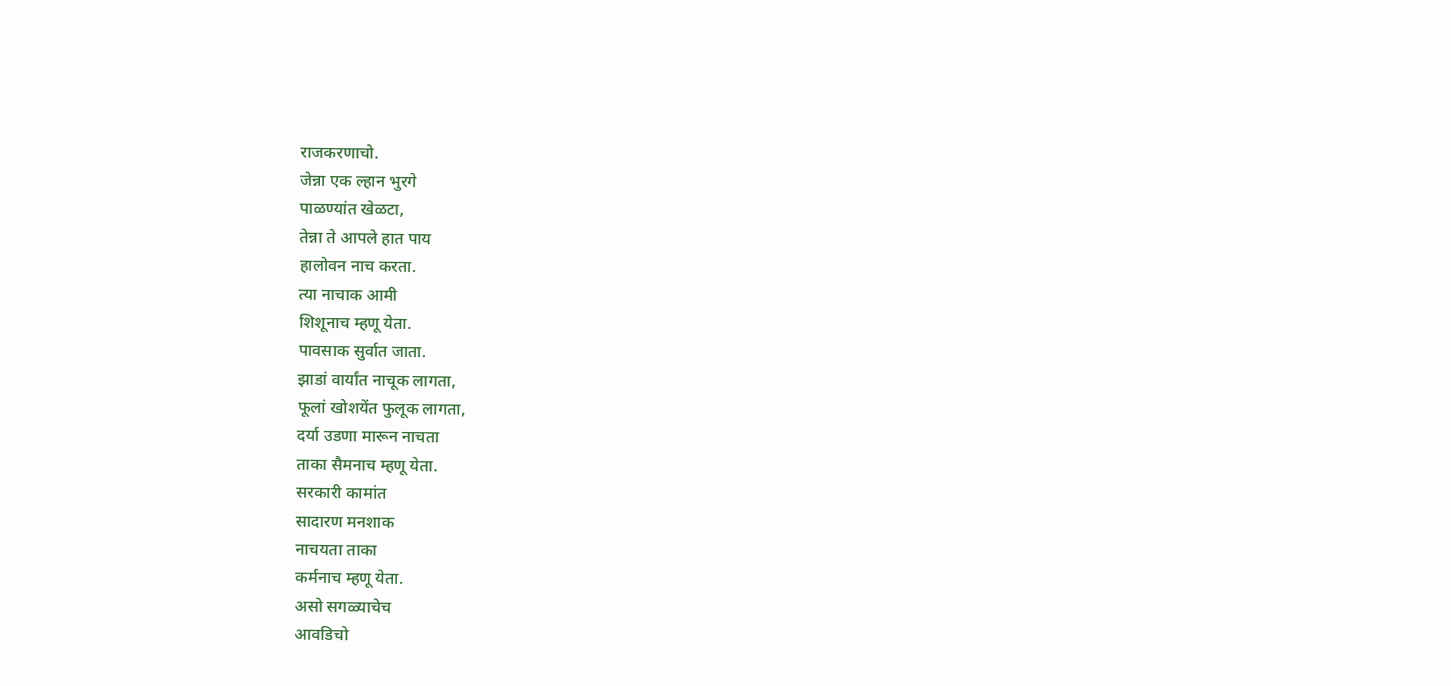राजकरणाचो.
जेन्ना एक ल्हान भुरगे
पाळण्यांत खेळटा,
तेन्ना ते आपले हात पाय
हालोवन नाच करता.
त्या नाचाक आमी
शिशूनाच म्हणू येता.
पावसाक सुर्वात जाता.
झाडां वार्यांत नाचूक लागता,
फूलां खोशयेंत फुलूक लागता,
दर्या उडणा मारून नाचता
ताका सैमनाच म्हणू येता.
सरकारी कामांत
सादारण मनशाक
नाचयता ताका
कर्मनाच म्हणू येता.
असो सगळ्याचेच
आवडिचो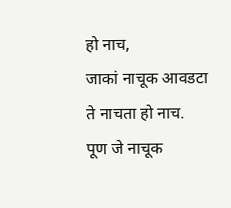हो नाच,
जाकां नाचूक आवडटा
ते नाचता हो नाच.
पूण जे नाचूक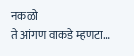नकळो
ते आंगण वाकडे म्हणटा…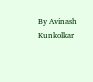By Avinash Kunkolkar